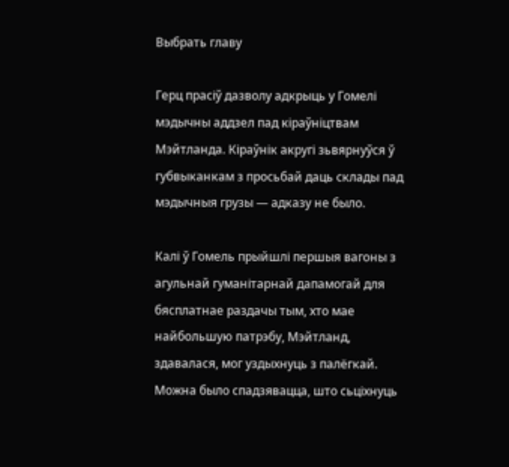Выбрать главу

Герц прасіў дазволу адкрыць у Гомелі мэдычны аддзел пад кіраўніцтвам Мэйтланда. Кіраўнік акругі зьвярнуўся ў губвыканкам з просьбай даць склады пад мэдычныя грузы — адказу не было.

Калі ў Гомель прыйшлі першыя вагоны з агульнай гуманітарнай дапамогай для бясплатнае раздачы тым, хто мае найбольшую патрэбу, Мэйтланд, здавалася, мог уздыхнуць з палёгкай. Можна было спадзявацца, што сьціхнуць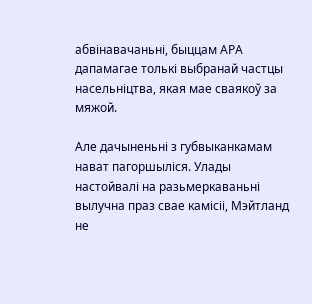абвінавачаньні, быццам АРА дапамагае толькі выбранай частцы насельніцтва, якая мае сваякоў за мяжой.

Але дачыненьні з губвыканкамам нават пагоршыліся. Улады настойвалі на разьмеркаваньні вылучна праз свае камісіі, Мэйтланд не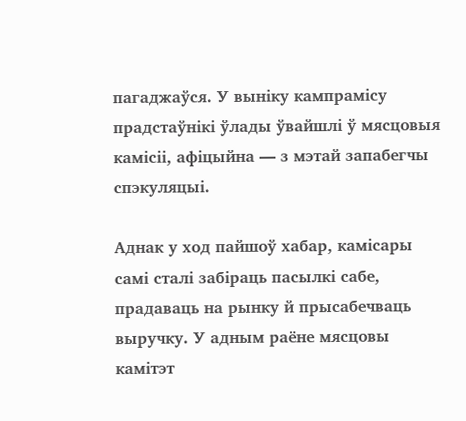пагаджаўся. У выніку кампрамісу прадстаўнікі ўлады ўвайшлі ў мясцовыя камісіі, афіцыйна — з мэтай запабегчы спэкуляцыі.

Аднак у ход пайшоў хабар, камісары самі сталі забіраць пасылкі сабе, прадаваць на рынку й прысабечваць выручку. У адным раёне мясцовы камітэт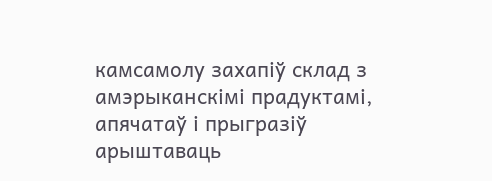камсамолу захапіў склад з амэрыканскімі прадуктамі, апячатаў і прыгразіў арыштаваць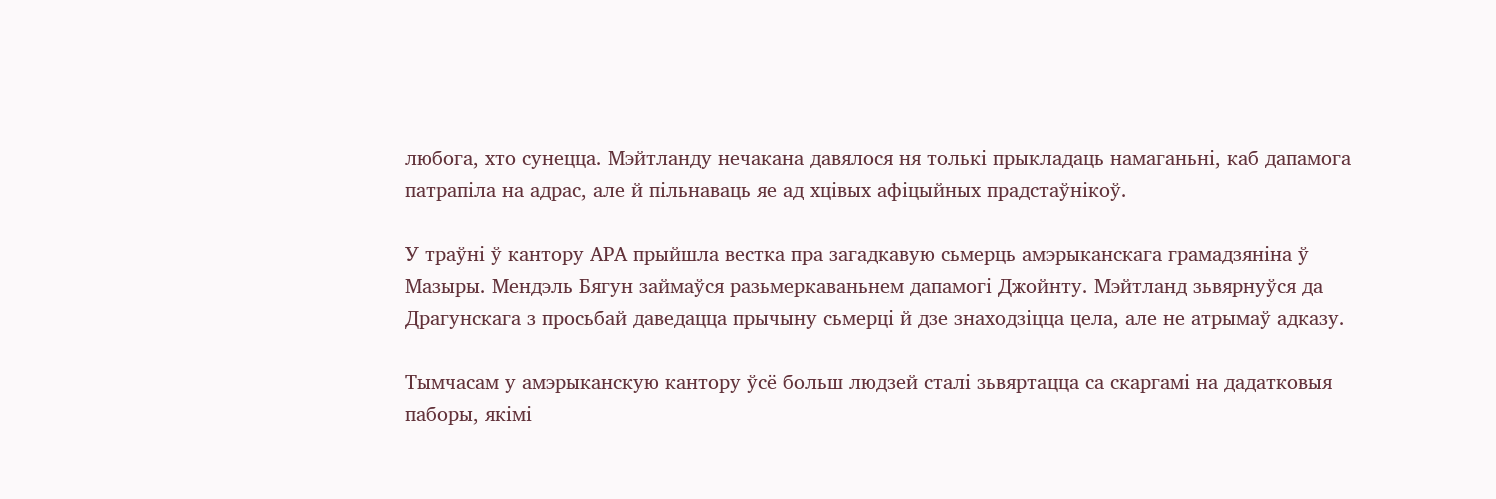любога, хто сунецца. Мэйтланду нечакана давялося ня толькі прыкладаць намаганьні, каб дапамога патрапіла на адрас, але й пільнаваць яе ад хцівых афіцыйных прадстаўнікоў.

У траўні ў кантору АРА прыйшла вестка пра загадкавую сьмерць амэрыканскага грамадзяніна ў Мазыры. Мендэль Бягун займаўся разьмеркаваньнем дапамогі Джойнту. Мэйтланд зьвярнуўся да Драгунскага з просьбай даведацца прычыну сьмерці й дзе знаходзіцца цела, але не атрымаў адказу.

Тымчасам у амэрыканскую кантору ўсё больш людзей сталі зьвяртацца са скаргамі на дадатковыя паборы, якімі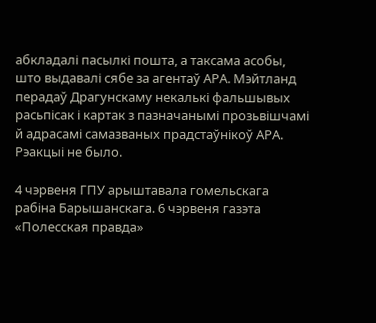абкладалі пасылкі пошта, а таксама асобы, што выдавалі сябе за агентаў АРА. Мэйтланд перадаў Драгунскаму некалькі фальшывых расьпісак і картак з пазначанымі прозьвішчамі й адрасамі самазваных прадстаўнікоў АРА. Рэакцыі не было.

4 чэрвеня ГПУ арыштавала гомельскага рабіна Барышанскага. 6 чэрвеня газэта «Полесская правда»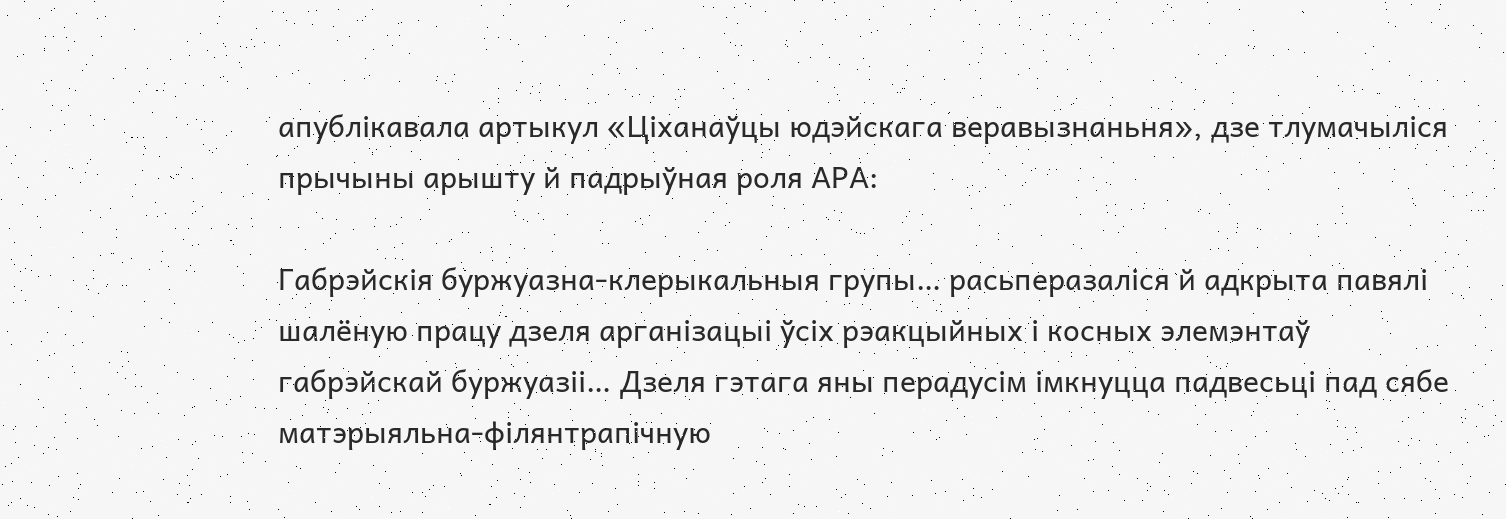апублікавала артыкул «Ціханаўцы юдэйскага веравызнаньня», дзе тлумачыліся прычыны арышту й падрыўная роля АРА:

Габрэйскія буржуазна-клерыкальныя групы… расьперазаліся й адкрыта павялі шалёную працу дзеля арганізацыі ўсіх рэакцыйных і косных элемэнтаў габрэйскай буржуазіі… Дзеля гэтага яны перадусім імкнуцца падвесьці пад сябе матэрыяльна-філянтрапічную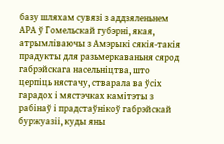базу шляхам сувязі з аддзяленьнем АРА ў Гомельскай губэрні, якая, атрымліваючы з Амэрыкі сякія-такія прадукты для разьмеркаваньня сярод габрэйскага насельніцтва, што церпіць нястачу, стварала ва ўсіх гарадох і мястэчках камітэты з рабінаў і прадстаўнікоў габрэйскай буржуазіі, куды яны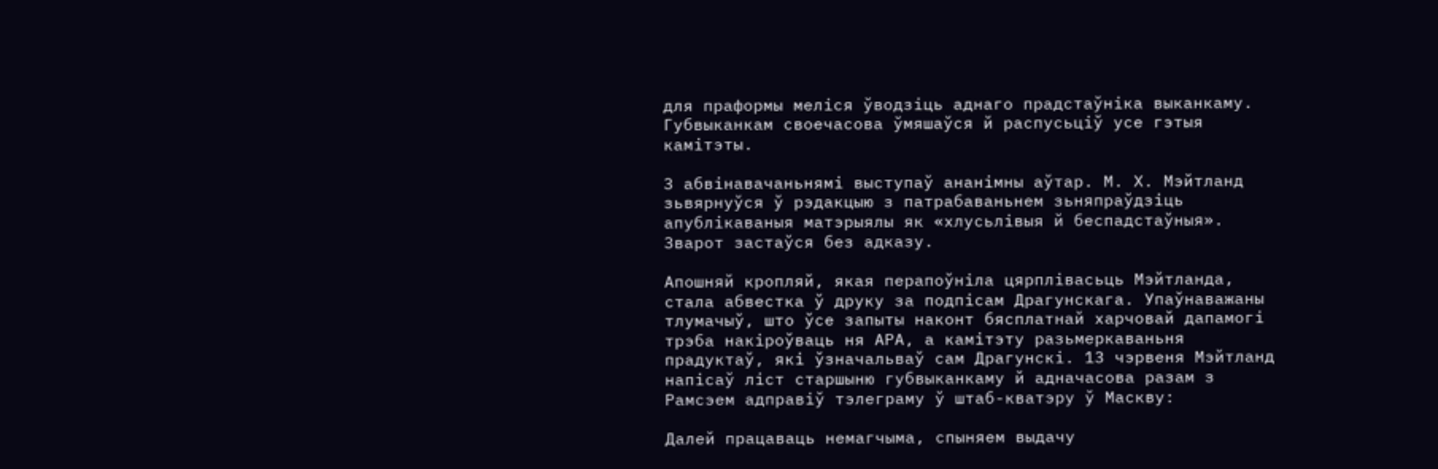для праформы меліся ўводзіць аднаго прадстаўніка выканкаму. Губвыканкам своечасова ўмяшаўся й распусьціў усе гэтыя камітэты.

З абвінавачаньнямі выступаў ананімны аўтар. М. Х. Мэйтланд зьвярнуўся ў рэдакцыю з патрабаваньнем зьняпраўдзіць апублікаваныя матэрыялы як «хлусьлівыя й беспадстаўныя». Зварот застаўся без адказу.

Апошняй кропляй, якая перапоўніла цярплівасьць Мэйтланда, стала абвестка ў друку за подпісам Драгунскага. Упаўнаважаны тлумачыў, што ўсе запыты наконт бясплатнай харчовай дапамогі трэба накіроўваць ня АРА, а камітэту разьмеркаваньня прадуктаў, які ўзначальваў сам Драгунскі. 13 чэрвеня Мэйтланд напісаў ліст старшыню губвыканкаму й адначасова разам з Рамсэем адправіў тэлеграму ў штаб-кватэру ў Маскву:

Далей працаваць немагчыма, спыняем выдачу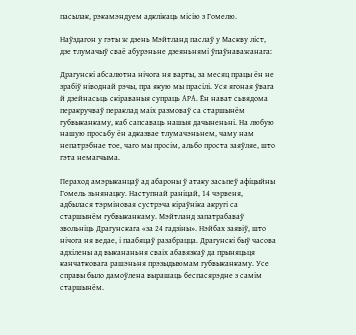пасылак, рэкамэндуем адклікаць місію з Гомелю.

Наўздагон у гэты ж дзень Мэйтланд паслаў у Маскву ліст, дзе тлумачыў сваё абурэньне дзеяньнямі ўпаўнаважанага:

Драгунскі абсалютна нічога ня варты, за месяц працы ён не зрабіў ніводнай рэчы, пра якую мы прасілі. Уся ягоная ўвага й дзейнасьць скіраваныя супраць АРА. Ён нават сьвядома перакручваў пераклад маіх размоваў са старшынём губвыканкаму, каб сапсаваць нашыя дачыненьні. На любую нашую просьбу ён адказвае тлумачэньнем, чаму нам непатрэбнае тое, чаго мы просім, альбо проста заяўляе, што гэта немагчыма.

Пераход амэрыканцаў ад абароны ў атаку засьпеў афіцыйны Гомель зьнянацку. Наступнай раніцай, 14 чэрвеня, адбылася тэрміновая сустрэча кіраўніка акругі са старшынём губвыканкаму. Мэйтланд запатрабаваў звольніць Драгунскага «за 24 гадзіны». Нэйбах заявіў, што нічога ня ведае, і паабяцаў разабрацца. Драгунскі быў часова адхілены ад выкананьня сваіх абавязкаў да прыняцьця канчатковага рашэньня прэзыдыюмам губвыканкаму. Усе справы было дамоўлена вырашаць беспасярэдне з самім старшынём.